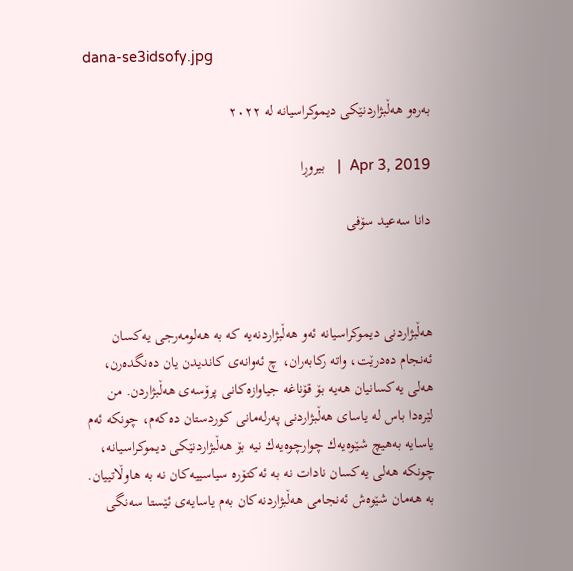dana-se3idsofy.jpg

به‌ره‌و هه‌ڵبژاردنێكی دیموكراسیانه‌ له‌ ٢٠٢٢

Apr 3, 2019  |   بیروڕا

دانا سه‌عید سۆفی



هه‌ڵبژاردنی دیموكراسیانه‌ ئه‌و هه‌ڵبژاردنه‌یه‌ كه‌ به‌ هه‌لومه‌رجی یه‌كسان ئه‌نجام ده‌درێت، واته‌ ركابه‌ران، چ ئه‌وانه‌ی كاندیدن یان ده‌نگده‌رن، هه‌لی یه‌كسانیان هه‌یه‌ بۆ قۆناغه‌ جیاوازه‌كانی پرۆسه‌ی هه‌ڵبژاردن. من لێره‌دا باس له‌ یاسای هه‌ڵبژاردنی په‌رله‌مانی كوردستان ده‌كه‌م، چونكه‌ ئه‌م یاسایه‌ به‌هیچ شێوه‌یه‌ك چوارچوه‌یه‌ك نیه‌ بۆ هه‌ڵبژاردنێكی دیموكراسیانه‌، چونكه‌ هه‌لی یه‌كسان نادات نه‌ به‌ ئه‌كتۆره‌ سیاسییه‌كان نه‌ به‌ هاوڵاتییان. به‌ هه‌مان شێوه‌ش ئه‌نجامی هه‌ڵبژاردنه‌كان به‌م یاسایه‌ی ئێستا سه‌نگی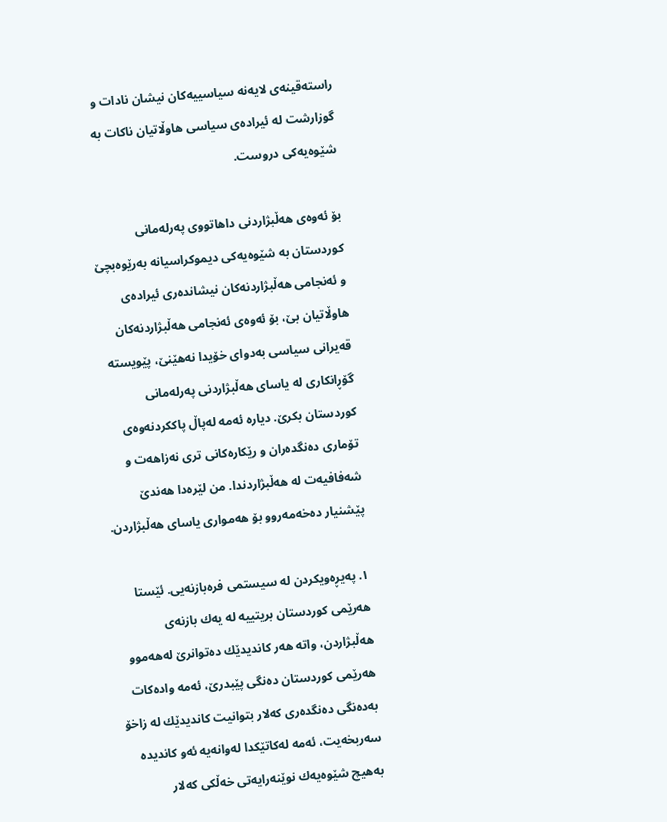راسته‌قینه‌ی لایه‌نه‌ سیاسییه‌كان نیشان نادات و گوزارشت له‌ ئیراده‌ی سیاسی هاوڵاتیان ناكات به‌ شێوه‌یه‌كی دروست.

بۆ ئه‌وه‌ی هه‌ڵبژاردنی داهاتووی په‌رله‌مانی كوردستان به‌ شێوه‌یه‌كی دیموكراسیانه‌ به‌رێوه‌بچێ و ئه‌نجامی هه‌ڵبژاردنه‌كان نیشانده‌ری ئیراده‌ی هاوڵاتیان بێ، بۆ ئه‌وه‌ی ئه‌نجامی هه‌ڵبژاردنه‌كان قه‌یرانی سیاسی به‌دوای خۆیدا نه‌هێنێ، پێویسته‌ گۆڕانكاری له‌ یاسای هه‌ڵبژاردنی په‌رله‌مانی كوردستان بكرێ. دیاره‌ ئه‌مه‌ له‌پاڵ پاككردنه‌وه‌ی تۆماری ده‌نگده‌ران و رێكاره‌كانی تری نه‌زاهه‌ت و شه‌فافیه‌ت له‌ هه‌ڵبژاردندا. من لێره‌دا هه‌ندێ پێشنیار ده‌خه‌مه‌روو بۆ هه‌مواری یاسای هه‌ڵبژاردن.

١. په‌یڕه‌ویكردن له‌ سیستمی فره‌بازنه‌یی. ئێستا هه‌رێمی كوردستان بریتییه‌ له‌ یه‌ك بازنه‌ی هه‌ڵبژاردن، واته‌ هه‌ر كاندیدێك ده‌توانرێ له‌هه‌موو هه‌رێمی كوردستان ده‌نگی پێبدرێ، ئه‌مه‌ واده‌كات به‌ده‌نگی ده‌نگده‌ری كه‌لار بتوانیت كاندیدێك له‌ زاخۆ سه‌ربخه‌یت، ئه‌مه‌ له‌كاتێكدا له‌وانه‌یه‌ ئه‌و كاندیده‌ به‌هیچ شێوه‌یه‌ك نوێنه‌رایه‌تی خه‌ڵكی كه‌لار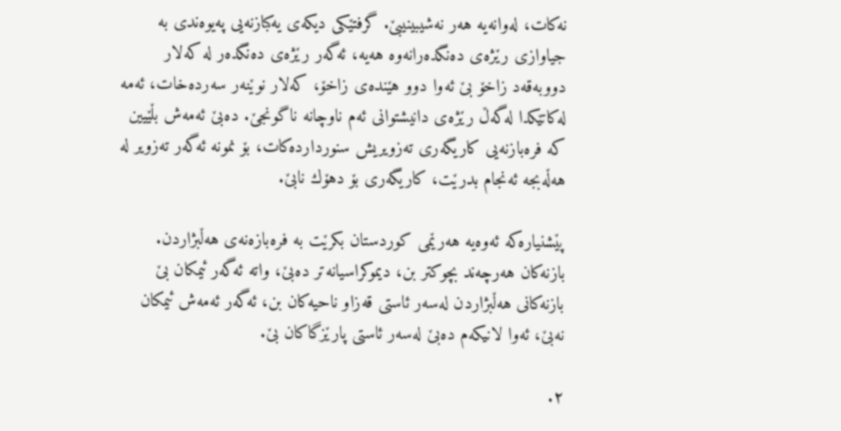نه‌كات، له‌وانه‌یه‌ هه‌ر نه‌شیبینیبێ. گرفتێكی دیكه‌ی یه‌كبازنه‌یی په‌یوه‌ندی به‌ جیاوازی رێژه‌ی ده‌نگده‌رانه‌وه‌ هه‌یه‌، ئه‌گه‌ر رێژه‌ی ده‌نگده‌ر له‌ كه‌لار دووبه‌قه‌د زاخۆ بێ ئه‌وا دوو هێنده‌ی زاخۆ، كه‌لار نوێنه‌ر سه‌رده‌خات، ئه‌مه‌ له‌كاتێكدا له‌گه‌ڵ رێژه‌ی دانیشتوانی ئه‌م ناوچانه‌ ناگونجێ. ده‌بێ ئه‌مه‌ش بڵێیین كه‌ فره‌بازنه‌یی كاریگه‌ری ته‌زویریش سنوردارده‌كات، بۆ نمونه‌ ئه‌گه‌ر ته‌زویر له‌ هه‌ڵه‌بجه‌ ئه‌نجام بدرێت، كاریگه‌ری بۆ دهۆك نابێ.

پێشنیاره‌كه‌ ئه‌وه‌یه‌ هه‌رێمی كوردستان بكرێت به‌ فره‌بازه‌نه‌ی هه‌ڵبژاردن. بازنه‌كان هه‌رچه‌ند بچوكتر بن، دیموكراسیانه‌تر ده‌بێ، واته‌ ئه‌گه‌ر ئیمكان بێ بازنه‌كانی هه‌ڵبژاردن له‌سه‌ر ئاستی قه‌زاو ناحیه‌كان بن، ئه‌گه‌ر ئه‌مه‌ش ئیمكان نه‌بێ، ئه‌وا لانیكه‌م ده‌بێ له‌سه‌ر ئاستی پارێزگاكان بێ.

٢.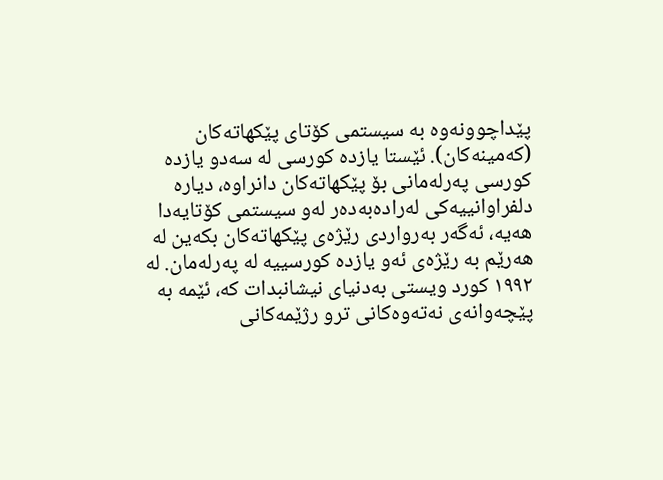پێداچوونه‌وه‌ به‌ سیستمی كۆتای پێكهاته‌كان (كه‌مینه‌كان). ئێستا یازده‌ كورسی له‌ سه‌دو یازده‌ كورسی په‌رله‌مانی بۆ پێكهاته‌كان دانراوه‌، دیاره‌ دلفراوانییه‌كی له‌راده‌به‌ده‌ر له‌و سیستمی كۆتایه‌دا هه‌یه‌، ئه‌گه‌ر به‌رواردی رێژه‌ی پێكهاته‌كان بكه‌ین له‌ هه‌رێم به‌ رێژه‌ی ئه‌و یازده‌ كورسییه‌ له‌ په‌رله‌مان. له‌ ١٩٩٢ كورد ویستی به‌دنیای نیشانبدات كه‌، ئێمه‌ به‌ پێچه‌وانه‌ی نه‌ته‌وه‌كانی ترو رژێمه‌كانی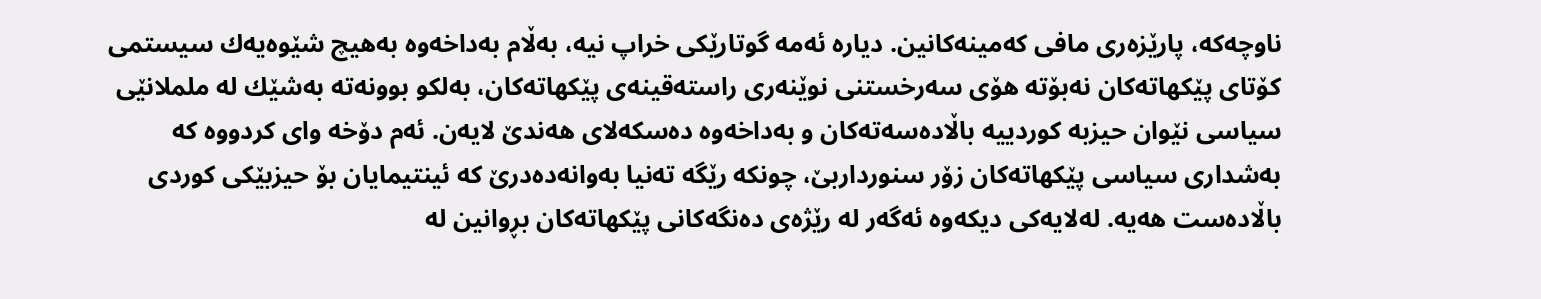ناوچه‌كه‌، پارێزه‌ری مافی كه‌مینه‌كانین. دیاره‌ ئه‌مه‌ گوتارێكی خراپ نیه‌، به‌ڵام به‌داخه‌وه‌ به‌هیچ شێوه‌یه‌ك سیستمی كۆتای پێكهاته‌كان نه‌بۆته‌ هۆی سه‌رخستنی نوێنه‌ری راسته‌قینه‌ی پێكهاته‌كان، به‌لكو بوونه‌ته‌ به‌شێك له‌ ململانێی سیاسی نێوان حیزبه‌ كوردییه‌ باڵاده‌سه‌ته‌كان و به‌داخه‌وه‌ ده‌سكه‌لای هه‌ندێ لایه‌ن. ئه‌م دۆخه‌ وای كردووه‌ كه‌ به‌شداری سیاسی پێكهاته‌كان زۆر سنورداربێ، چونكه‌ رێگه‌ ته‌نیا به‌وانه‌ده‌درێ كه‌ ئینتیمایان بۆ حیزبێكی كوردی باڵاده‌ست هه‌یه‌. له‌لایه‌كی دیكه‌وه‌ ئه‌گه‌ر له‌ رێژه‌ی ده‌نگه‌كانی پێكهاته‌كان بڕوانین له‌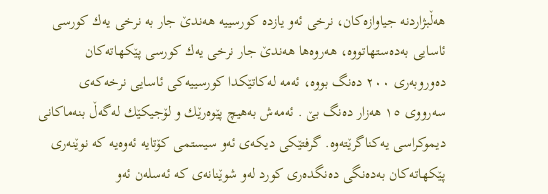هه‌ڵبژاردنه‌ جیاوازه‌كان، نرخی ئه‌و یازده‌ كورسییه‌ هه‌ندێ جار به‌ نرخی یه‌ك كورسی ئاسایی به‌ده‌ستهاتووه‌، هه‌روه‌ها هه‌ندێ جار نرخی یه‌ك كورسی پێكهاته‌كان ده‌وروبه‌ری ٢٠٠ ده‌نگ بووه‌، ئه‌مه‌ له‌كاتێكدا كورسییه‌كی ئاسایی نرخه‌كه‌ی سه‌رووی ١٥ هه‌زار ده‌نگ بێ . ئه‌مه‌ش به‌هیچ پێوه‌رێك و لۆجیكێك له‌گه‌ڵ بنه‌ماكانی دیموكراسی یه‌كناگرێته‌وه‌. گرفتێكی دیكه‌ی ئه‌و سیستمی كۆتایه‌ ئه‌وه‌یه‌ كه‌ نوێنه‌ری پێكهاته‌كان به‌ده‌نگی ده‌نگده‌ری كورد له‌و شوێنانه‌ی كه‌ ئه‌سله‌ن ئه‌و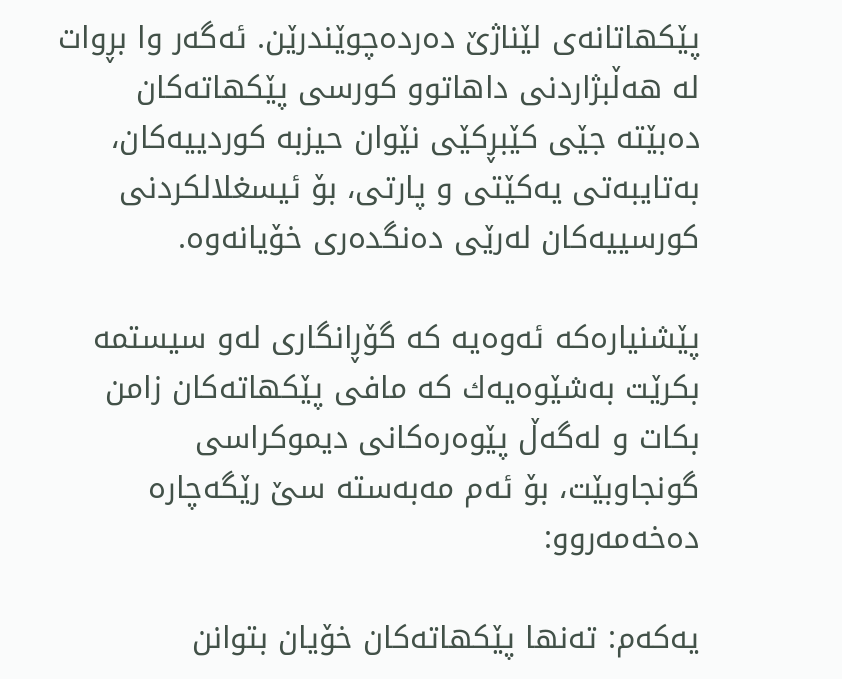پێكهاتانه‌ی لێناژێ ده‌رده‌چوێندرێن. ئه‌گه‌ر وا بڕوات له‌ هه‌ڵبژاردنی داهاتوو كورسی پێكهاته‌كان ده‌بێته‌ جێی كێبڕكێی نێوان حیزبه‌ كوردییه‌كان، به‌تایبه‌تی یه‌كێتی و پارتی، بۆ ئیسغلالكردنی كورسییه‌كان له‌رێی ده‌نگده‌ری خۆیانه‌وه‌.

پێشنیاره‌كه‌ ئه‌وه‌یه‌ كه‌ گۆڕانگاری له‌و سیستمه‌ بكرێت به‌شێوه‌یه‌ك كه‌ مافی پێكهاته‌كان زامن بكات و له‌گه‌ڵ پێوه‌ره‌كانی دیموكراسی گونجاوبێت، بۆ ئه‌م مه‌به‌سته‌ سێ رێگه‌چاره‌ ده‌خه‌مه‌روو:

یه‌كه‌م: ته‌نها پێكهاته‌كان خۆیان بتوانن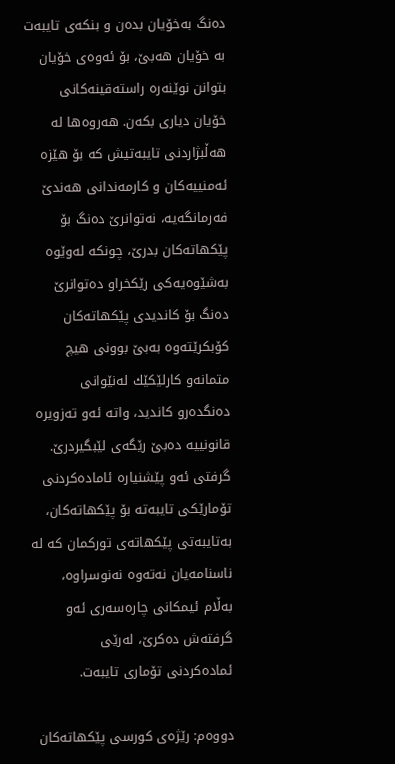ده‌نگ به‌خۆیان بده‌ن و بنكه‌ی تایبه‌ت به‌ خۆیان هه‌بێ، بۆ ئه‌وه‌ی خۆیان بتوانن نوێنه‌ره‌ راسته‌قینه‌كانی خۆیان دیاری بكه‌ن. هه‌روه‌ها له‌ هه‌ڵبژاردنی تایبه‌تیش كه‌ بۆ هێزه‌ ئه‌منییه‌كان و كارمه‌ندانی هه‌ندێ فه‌رمانگه‌یه‌، نه‌توانرێ ده‌نگ بۆ پێكهاته‌كان بدرێ، چونكه‌ له‌وێوه‌ به‌شێوه‌یه‌كی رێكخراو ده‌توانرێ ده‌نگ بۆ كاندیدی پێكهاته‌كان كۆبكرێته‌وه‌ به‌بێ بوونی هیچ متمانه‌و كارلێكێك له‌نێوانی ده‌نگده‌رو كاندید، واته‌ ئه‌و ته‌زویره‌ قانونییه‌ ده‌بێ رێگه‌ی لێبگیردرێ. گرفتی ئه‌و پێشنیاره‌ ئاماده‌كردنی تۆمارێكی تایبه‌ته‌ بۆ پێكهاته‌كان، به‌تایبه‌تی پێكهاته‌ی توركمان كه‌ له‌ ناسنامه‌یان نه‌ته‌وه‌ نه‌نوسراوه‌، به‌ڵام ئیمكانی چاره‌سه‌ری ئه‌و گرفته‌ش ده‌كرێ، له‌رێی ئماده‌كردنی تۆماری تایبه‌ت.

دووه‌م: رێژه‌ی كورسی پێكهاته‌كان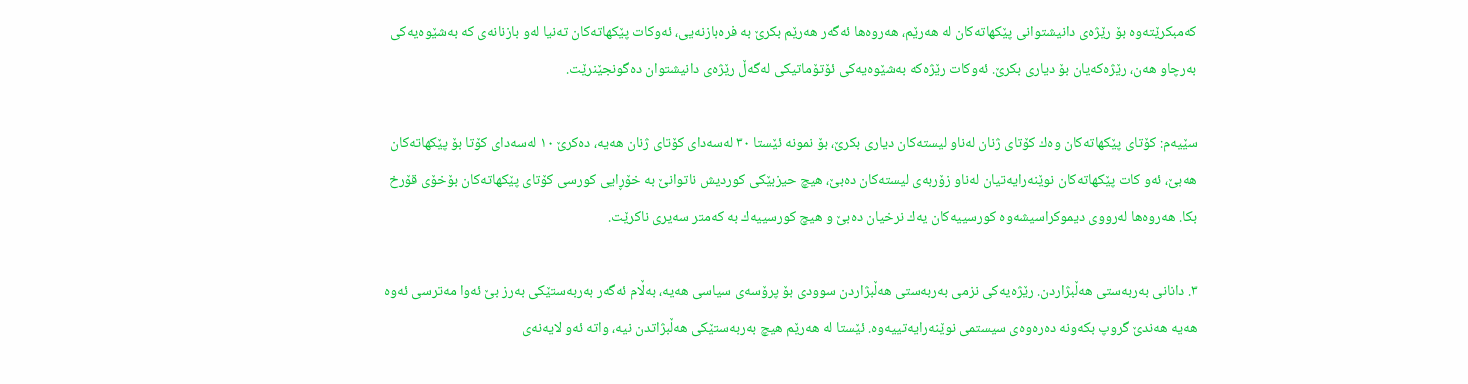كه‌مبكرێته‌وه‌ بۆ رێژه‌ی دانیشتوانی پێكهاته‌كان له‌ هه‌رێم، هه‌روه‌ها ئه‌گه‌ر هه‌رێم بكرێ به‌ فره‌بازنه‌یی، ئه‌وكات پێكهاته‌كان ته‌نیا له‌و بازنانه‌ی كه‌ به‌شێوه‌یه‌كی به‌رچاو هه‌ن، رێژه‌كه‌یان بۆ دیاری بكرێ. ئه‌وكات رێژه‌كه‌ به‌شێوه‌یه‌كی ئۆتۆماتیكی له‌گه‌ڵ رێژه‌ی دانیشتوان ده‌گونجێنرێت.

سێیه‌م: كۆتای پێكهاته‌كان وه‌ك كۆتای ژنان له‌ناو لیسته‌كان دیاری بكرێ، بۆ نمونه‌ ئێستا ٣٠ له‌سه‌دای كۆتای ژنان هه‌یه‌، ده‌كرێ ١٠ له‌سه‌دای كۆتا بۆ پێكهاته‌كان هه‌بێ، ئه‌و كات پێكهاته‌كان نوێنه‌رایه‌تیان له‌ناو زۆربه‌ی لیسته‌كان ده‌بێ، هیچ حیزبێكی كوردیش ناتوانێ به‌ خۆڕایی كورسی كۆتای پێكهاته‌كان بۆخۆی قۆرخ بكا. هه‌روه‌ها له‌رووی دیموكراسیشه‌وه‌ كورسییه‌كان یه‌ك نرخیان ده‌بێ و هیچ كورسییه‌ك به‌ كه‌متر سه‌یری ناكرێت.

٣. دانانی به‌ربه‌ستی هه‌ڵبژاردن. رێژه‌یه‌كی نزمی به‌ربه‌ستی هه‌ڵبژاردن سوودی بۆ پرۆسه‌ی سیاسی هه‌یه‌، به‌ڵام ئه‌گه‌ر به‌ربه‌ستێكی به‌رز بێ ئه‌وا مه‌ترسی ئه‌وه‌ هه‌یه‌ هه‌ندێ گروپ بكه‌ونه‌ ده‌ره‌وه‌ی سیستمی نوێنه‌رایه‌تییه‌وه‌. ئێستا له‌ هه‌رێم هیچ به‌ربه‌ستێكی هه‌ڵبژاتدن نیه‌، واته‌ ئه‌و لایه‌نه‌ی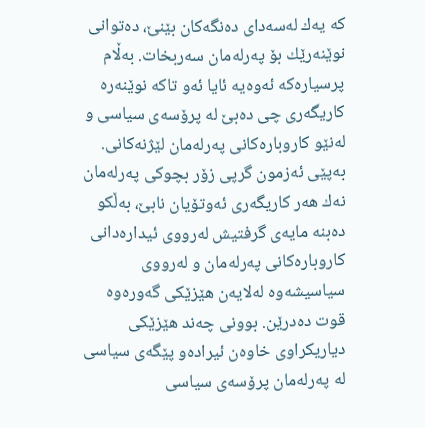كه‌ یه‌ك له‌سه‌دای ده‌نگه‌كان بێنێ، ده‌توانی نوێنه‌رێك بۆ په‌رله‌مان سه‌ربخات. به‌ڵام پرسیاره‌كه‌ ئه‌وه‌یه‌ ئایا ئه‌و تاكه‌ نوێنه‌ره‌ كاریگه‌ری چی ده‌بێ له پرۆسه‌ی سیاسی و له‌نێو كاروباره‌كانی په‌رله‌مان لێژنه‌كانی. به‌پێی ئه‌زمون گرپی زۆر بچوكی په‌رله‌مان نه‌ك هه‌ر كاریگه‌ری ئه‌وتۆیان نابێ، به‌ڵكو ده‌بنه‌ مایه‌ی گرفتیش له‌رووی ئیداره‌دانی كاروباره‌كانی په‌رله‌مان و له‌رووی سیاسیشه‌وه‌ له‌لایه‌ن هێزێكی گه‌وره‌وه‌ قوت ده‌درێن. بوونی چه‌ند هێزێكی دیاریكراوی خاوه‌ن ئیراده‌و پێگه‌ی سیاسی له‌ په‌رله‌مان پرۆسه‌ی سیاسی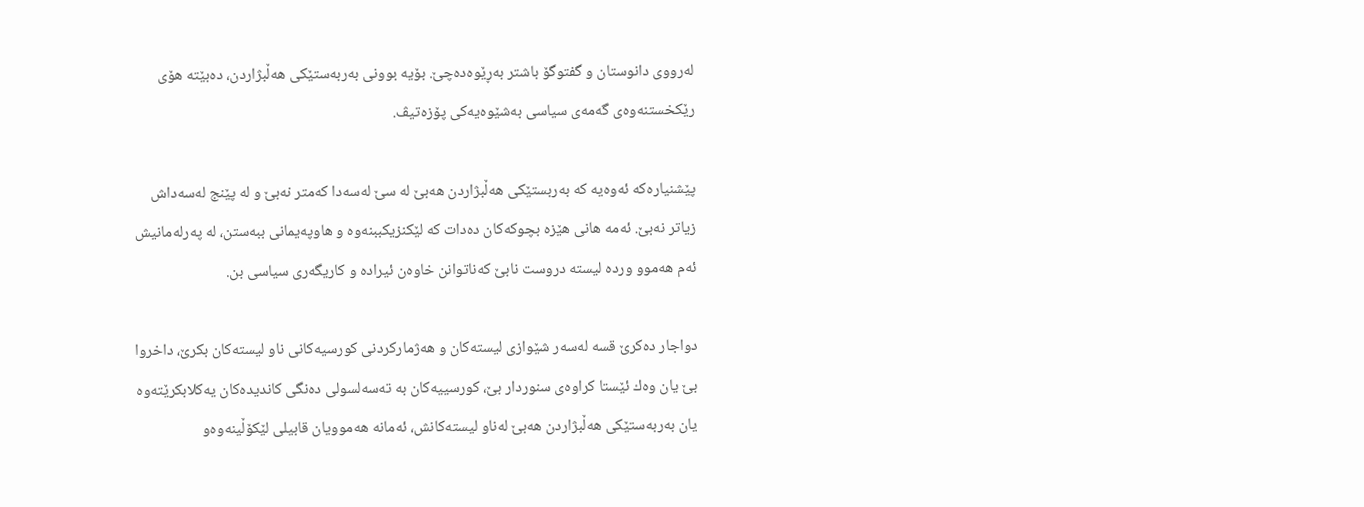له‌رووی دانوستان و گفتوگۆ باشتر به‌ڕێوه‌ده‌چێ. بۆیه‌ بوونی به‌ربه‌ستێكی هه‌ڵبژاردن، ده‌بێته‌ هۆی رێكخستنه‌وه‌ی گه‌مه‌ی سیاسی به‌شێوه‌یه‌كی پۆزه‌تیڤ.

پێشنیاره‌كه‌ ئه‌وه‌یه‌ كه‌ به‌ربستێكی هه‌ڵبژاردن هه‌بێ له‌ سێ له‌سه‌دا كه‌متر نه‌بێ و له‌ پێنج له‌سه‌داش زیاتر نه‌بێ. ئه‌مه‌ هانی هێزه‌ بچوكه‌كان ده‌دات كه‌ لێكنزیكببنه‌وه‌ و هاوپه‌یمانی ببه‌ستن، له‌ په‌رله‌مانیش ئه‌م هه‌موو ورده‌ لیسته‌ دروست نابێ كه‌ناتوانن خاوه‌ن ئیراده‌ و كاریگه‌ری سیاسی بن.

دواجار ده‌كرێ قسه‌ له‌سه‌ر شێوازی لیسته‌كان و هه‌ژماركردنی كورسیه‌كانی ناو لیسته‌كان بكرێ، داخروا بێ یان وه‌ك ئێستا كراوه‌ی سنوردار بێ، كورسییه‌كان به‌ ته‌سه‌لسولی ده‌نگی كاندیده‌كان یه‌كلابكرێته‌وه‌ یان به‌ربه‌ستێكی هه‌ڵبژاردن هه‌بێ له‌ناو لیسته‌كانش، ئه‌مانه‌ هه‌موویان قابیلی لێكۆڵینه‌وه‌و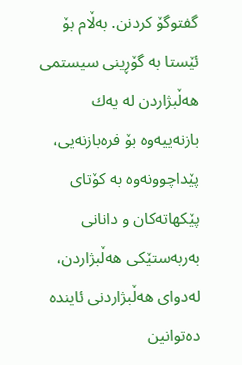گفتوگۆ كردنن. به‌ڵام بۆ ئێستا به‌ گۆڕینی سیستمی هه‌ڵبژاردن له‌ یه‌ك بازنه‌ییه‌وه‌ بۆ فره‌بازنه‌یی، پێداچوونه‌وه‌ به‌ كۆتای پێكهاته‌كان و دانانی به‌ربه‌ستێكی هه‌ڵبژاردن، له‌دوای هه‌ڵبژاردنی ئاینده‌ ده‌توانین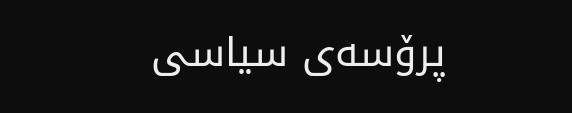پرۆسه‌ی سیاسی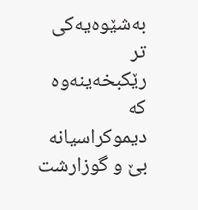به‌شێوه‌یه‌كی تر رێكبخه‌ینه‌وه‌ كه‌ دیموكراسیانه‌ بێ و گوزارشت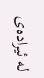له‌ ئیراده‌ی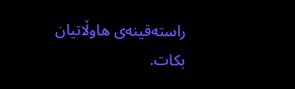راسته‌قینه‌ی هاوڵاتیان بكات.